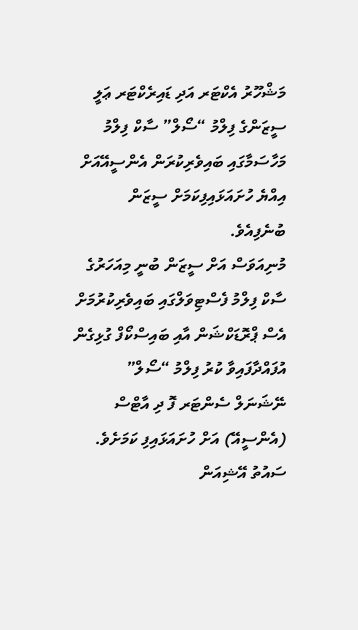މަޝްހޫރު އެކްޓަރ އަދި ޑައިރެކްޓަރ ޢަލީ ސީޒަންގެ ފިލްމު “ސޯލް” ސާކް ފިލްމު މަހާސަމާގައި ބައިވެރިކުރަން އެންސީއޭއަށް އިއްޔެ ހުށައަޅައިފިކަމަށް ސީޒަން ބުނެފިއެވެ.
މުނިއަވަސް އަށް ސީޒަން ބުނީ މިއަހަރުގެ ސާކް ފިލްމު ފެސްޓިވަލްގައި ބައިވެރިކުރުމަށް އެސް ޕްރޮޑަކްޝަން އާއި ބައިސްކޯފް ގުޅިގެން އުފައްދާފައިވާ ކުރު ފިލްމު “ސޯލް” ނޭޝަނަލް ސެންޓަރ ފޮ ދި އާޓްސް (އެންސީއޭ) އަށް ހުށައަޅައިފި ކަމަށެވެ.
ސައުތު އޭޝިއަން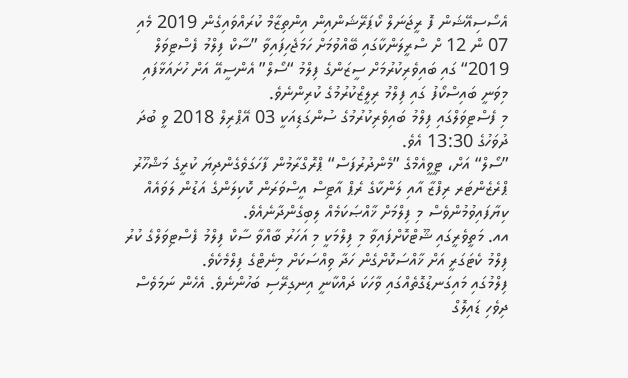އެސޯސިއޭޝަން ފޮ ރީޖަނަލް ކޯޕަރޭޝަންއިން އިންތިޒާމް ކުރައްވައިގެން 2019 މެއި 07 ން 12 ށް ސްރީލަންކާގައި ބޭއްވުމަށް ހަމަޖެހިފައިވާ ”ސާކް ފިލްމު ފެސްޓިވަލް 2019“ ގައި ބައިވެރިކުރުމަށް ސީޒަންގެ ފިލްމު “ސޯލް” އެންސީއޭ އަށް ހުށައަޅާފައި މިވަނީ ބައިސްކޯފު ގައި ފިލްމު ރިލީޒްކުރުމުގެ ކުރިންނެވެ.
މި ފެސްޓިވަލްގައި ފިލްމު ބައިވެރިކުރުމުގެ ސުންގަޑިއަކީ 03 އޭޕްރިލް 2018 ވީ ބުދަ ދުވަހުގެ 13:30 އެވެ.
”ސޯލް“ އަށް، ޓީވީއެމްގެ ”މެންދުރުފަސް“ ޕްރޮގްރާމުން ފާހަގަވެގެންދިޔަ ކުރީގެ މަޝްހޫރު ޕްރެޒެންޓަރ ރިފްޒާ އާއި ލަންކާގެ ރެޕް އާޓިސް އީސްވަރަން ކޮކިލަންގެ އަޑުން ލަވައެއް ކިޔާފައިވުމުންވެސް މި ފިލްމަށް ޚާއްޞަކަމެއް ލިބިގެންދާނެއެވެ.
އއ. މަތީވެރީގައި ޝޫޓްކޮށްފައިވާ މި ފިލްމަކީ މި އަހަރު ބާއްވާ ސާކް ފިލްމު ފެސްޓިވަލްގެ ކުރު ފިލްމު ކެޓަގަރީ އަށް ޚާއްސަކޮށްގެން ހަދާ ވިއްސަކަށް މިނެޓްގެ ފިލްމެކެވެ.
ފިލްމުގައި މައިގަނޑުގޮތެއްގައި ވާހަކަ ދައްކާނީ އިނގިރޭސި ބަހުންނެވެ. އެހެން ނަމަވެސް ދިވެހި ޑައިލޮގް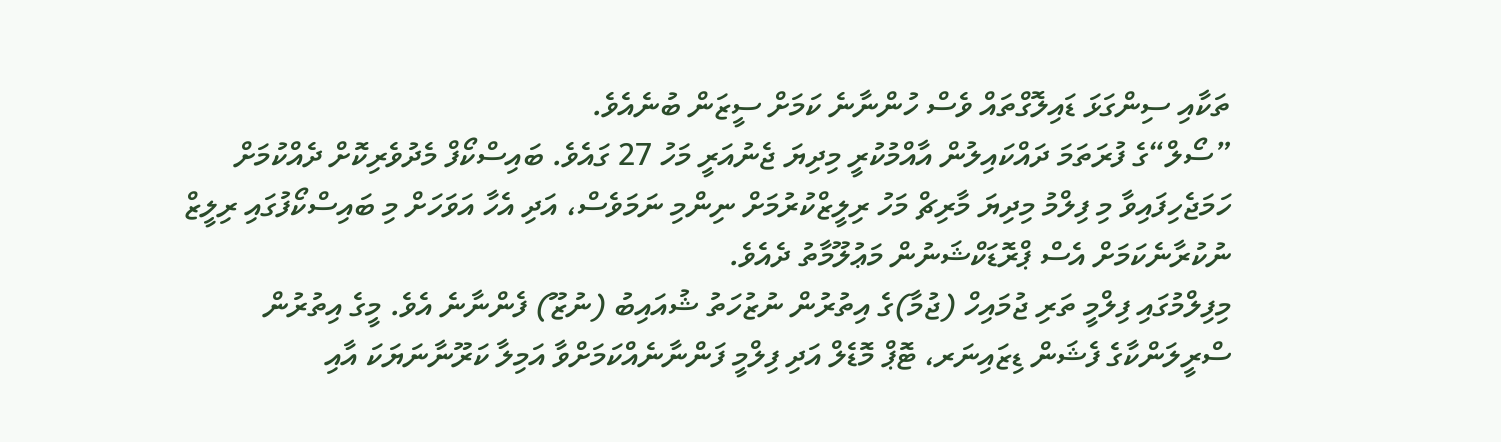ތަކާއި ސިންގަޅަ ޑައިލޮގްތައް ވެސް ހުންނާނެ ކަމަށް ސީޒަން ބުނެއެވެ.
”ސޯލް“ގެ ފުރަތަމަ ދައްކައިލުން އާއްމުކުރީ މިދިޔަ ޖެނުއަރީ މަހު 27 ގައެވެ. ބައިސްކޯފް މެދުވެރިކޮށް ދެއްކުމަށް ހަމަޖެހިފައިވާ މި ފިލްމު މިދިޔަ މާރިޗް މަހު ރިލީޒްކުރުމަށް ނިންމި ނަމަވެސް، އަދި އެހާ އަވަހަށް މި ބައިސްކޯފުގައި ރިލީޒް ނުކުރާނެކަމަށް އެސް ޕްރޮޑަކްޝަނުން މަޢުލޫމާތު ދެއެވެ.
މިފިލްމުގައި ފިލްމީ ތަރި ޖުމައިހް (ޖުމާ)ގެ އިތުރުން ނުޒުހަތު ޝުއައިބު (ނުޒޫ) ފެންނާނެ އެވެ. މީގެ އިތުރުން ސްރީލަންކާގެ ފެޝަން ޑިޒައިނަރ، ޓޮޕް މޮޑެލް އަދި ފިލްމީ ފަންނާނެއްކަމަށްވާ އަމިލާ ކަރޫނާނަޔަކަ އާއި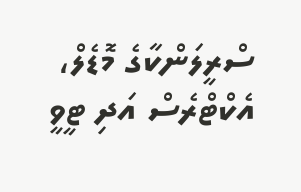ސްރީލަންކާގެ މޮޑެލް، އެކްޓްރެސް އަދި ޓީވީ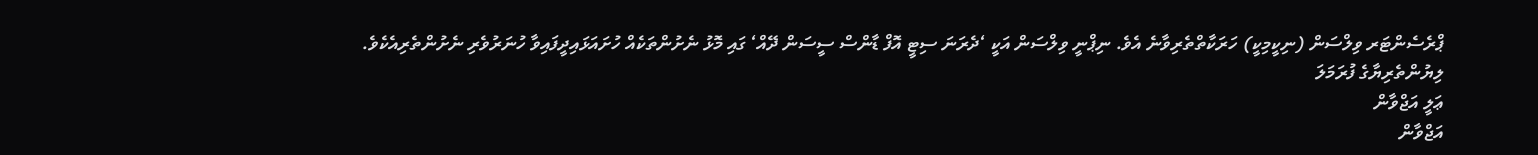ޕްރެސެންޓަރ ވިލްސަން (ނިކީމިކީ) ހަރަކާތްތެރިވާނެ އެވެ. ނިޕްނީ ވިލްސަން އަކީ ‘ދެރަނަ ސިޓީ އޮފް ޑާންސް ސީސަން ދޭއް‘ ގައި މޮޅު ނެށުންތަކެއް ހުށައަޅައިދީފައިވާ ހުނަރުވެރި ނެށުންތެރިއެކެވެ.
ލިޔުންތެރިޔާގެ ފުރަމަލަ
ޢަލީ އަޖްވާން
އަޖްވާން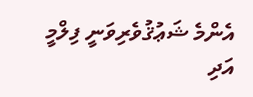އެންމެ ޝަޢުޤުވެރިވަނީ ފިލްމީ އަދި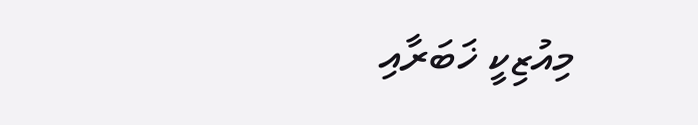މިއުޒިކީ ޚަބަރާއި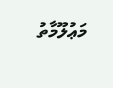މަޢުލޫމާތު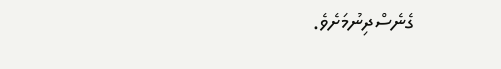ގެނެސްދިނުމަށެވެ.